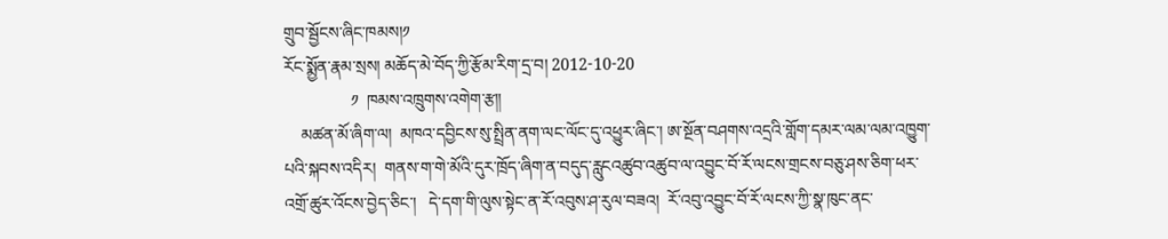གྲུབ་སྦྱོངས་ཞིང་ཁམས།༡
རོང་སྨྱོན་རྣམ་སྲས། མཆོད་མེ་བོད་ཀྱི་རྩོམ་རིག་དྲ་བ། 2012-10-20
                ༡  ཁམས་འཁྲུགས་འགེག་རྩ།།
    མཚན་མོ་ཞིག་ལ།  མཁའ་དབྱིངས་སུ་སྤྲིན་ནག་ལང་ལོང་དུ་འཕྱུར་ཞིང་། ཨ་སྔོན་བཤགས་འདྲའི་གློག་དམར་ལམ་ལམ་འཁྱུག་པའི་སྐབས་འདིར།  གནས་ག་གེ་མོའི་དུར་ཁྲོད་ཞིག་ན་བདུད་རླུངའཚུབ་འཚུབ་ལ་འབྱུང་བོ་རོ་ལངས་གྲངས་བཅུ་ཤས་ཅིག་ཕར་འགྲོ་ཚུར་འོངས་བྱེད་ཅིང་།   དེ་དག་གི་ལུས་སྟེང་ན་རོ་འབུས་ཤ་རུལ་བཟའ།  རོ་འབུ་འབྱུང་བོ་རོ་ལངས་ཀྱི་སྣ་ཁུང་ནང་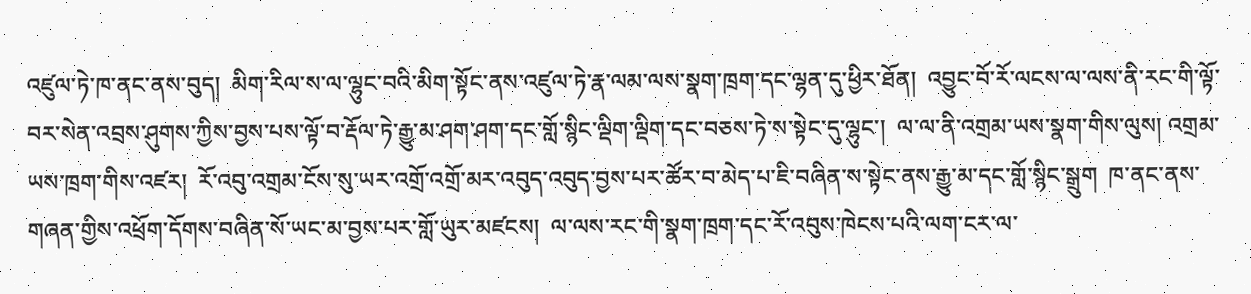འཛུལ་ཏེ་ཁ་ནང་ནས་བུད།  མིག་རིལ་ས་ལ་ལྷུང་བའི་མིག་སྟོང་ནས་འཛུལ་ཏེ་རྣ་ལམ་ལས་སྣག་ཁྲག་དང་ལྷན་དུ་ཕྱིར་ཐོན།  འབྱུང་བོ་རོ་ལངས་ལ་ལས་ནི་རང་གི་ལྟོ་བར་སེན་འབྲས་ཤུགས་ཀྱིས་བྱས་པས་ལྟོ་བ་རྡོལ་ཏེ་རྒྱུ་མ་ཤག་ཤག་དང་གློ་སྙིང་ལྡིག་ལྡིག་དང་བཅས་ཏེ་ས་སྟེང་དུ་ལྷུང་།  ལ་ལ་ནི་འགྲམ་ཡས་སྣག་གིས་ལུས། འགྲམ་ཡས་ཁྲག་གིས་འཛར།  རོ་འབུ་འགྲམ་ངོས་སུ་ཡར་འགྲོ་འགྲོ་མར་འབུད་འབུད་བྱས་པར་ཚོར་བ་མེད་པ་ཇི་བཞིན་ས་སྟེང་ནས་རྒྱུ་མ་དང་གློ་སྙིང་སྒྲུག  ཁ་ནང་ནས་གཞན་གྱིས་འཕྲོག་དོགས་བཞིན་སོ་ཡང་མ་བྱས་པར་གློ་ཡུར་མཛངས།  ལ་ལས་རང་གི་སྣག་ཁྲག་དང་རོ་འབུས་ཁེངས་པའི་ལག་ངར་ལ་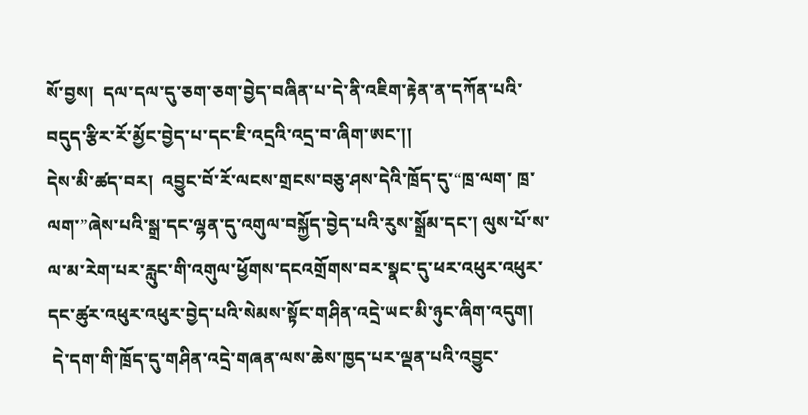སོ་བྱས།  དལ་དལ་དུ་ཅག་ཅག་བྱེད་བཞིན་པ་དེ་ནི་འཇིག་རྟེན་ན་དཀོན་པའི་བདུད་རྩིར་རོ་མྱོང་བྱེད་པ་དང་ཇི་འདྲའི་འདྲ་བ་ཞིག་ཨང་།།
དེས་མི་ཚད་བར།  འབྱུང་བོ་རོ་ལངས་གྲངས་བཅུ་ཤས་དེའི་ཁྲོད་དུ་“ཁྲ་ལག་ ཁྲ་ལག་”ཞེས་པའི་སྒྲ་དང་ལྷན་དུ་འགུལ་བསྐྱོད་བྱེད་པའི་རུས་སྒྲོམ་དང་། ལུས་པོ་ས་ལ་མ་རེག་པར་རླུང་གི་འགུལ་ཕྱོགས་དངའགྲོགས་བར་སྣང་དུ་ཕར་འཕུར་འཕུར་དང་ཚུར་འཕུར་འཕུར་བྱེད་པའི་སེམས་སྟོང་གཤིན་འདྲེ་ཡང་མི་ཉུང་ཞིག་འདུག།
 དེ་དག་གི་ཁྲོད་དུ་གཤིན་འདྲེ་གཞན་ལས་ཆེས་ཁྱད་པར་ལྡན་པའི་འབྱུང་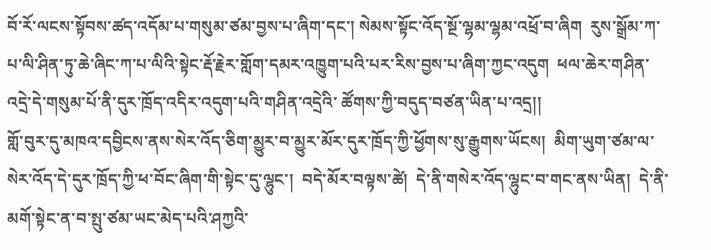བོ་རོ་ལངས་སྟོབས་ཚད་འདོམ་པ་གསུམ་ཙམ་བྱས་པ་ཞིག་དང་། སེམས་སྟོང་འོད་སྔོ་ལྷམ་ལྷམ་འཕྲོ་བ་ཞིག  རུས་སྒྲོམ་ཀ་པ་ལི་ཤིན་ཏུ་ཆེ་ཞིང་ཀ་པ་ལིའི་སྟེང་རྡོ་རྗེར་གློག་དམར་འཁྱུག་པའི་པར་རིས་བྱས་པ་ཞིག་ཀྱང་འདུག  ཕལ་ཆེར་གཤིན་འདྲེ་དེ་གསུམ་པོ་ནི་དུར་ཁྲོད་འདིར་འདུག་པའི་གཤིན་འདྲེའི་ ཚོགས་ཀྱི་བདུད་བཙན་ཡིན་པ་འདྲ།།
གློ་བུར་དུ་མཁའ་དབྱིངས་ནས་སེར་འོད་ཅིག་མྱུར་བ་མྱུར་མོར་དུར་ཁྲོད་ཀྱི་ཕྱོགས་སུ་རྒྱུགས་ཡོངས།  མིག་ཡུག་ཙམ་ལ་སེར་འོད་དེ་དུར་ཁྲོད་ཀྱི་ཕ་བོང་ཞིག་གི་སྟེང་དུ་ལྷུང་།  བདེ་མོར་བལྟས་ཚེ།  དེ་ནི་གསེར་འོད་ལྷུང་བ་གང་ནས་ཡིན།  དེ་ནི་མགོ་སྟེང་ན་བ་སྤུ་ཙམ་ཡང་མེད་པའི་ཤཀྱའི་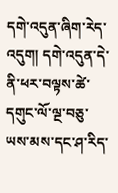དགེ་འདུན་ཞིག་རེད་འདུག། དགེ་འདུན་དེ་ནི་ཕར་བལྟས་ཚེ་དགུང་ལོ་ལྔ་བཅུ་ཡས་མས་དང་ཤ་རིད་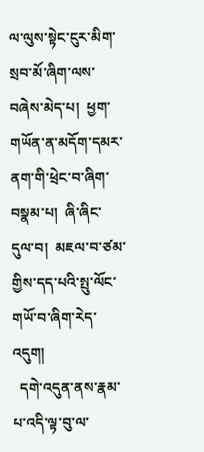ལ་ལུས་སྟེང་ངུར་མིག་སྲབ་མོ་ཞིག་ལས་བཞེས་མེད་པ།  ཕྱག་གཡོན་ན་མདོག་དམར་ནག་གི་ཕྲེང་བ་ཞིག་བསྣམ་པ།  ཞི་ཞིང་དུལ་བ།  མཇལ་བ་ཙམ་གྱིས་དད་པའི་སྤུ་ལོང་གཡོ་བ་ཞིག་རེད་འདུག།
  དགེ་འདུན་ནས་རྣམ་པ་འདི་ལྟ་བུ་ལ་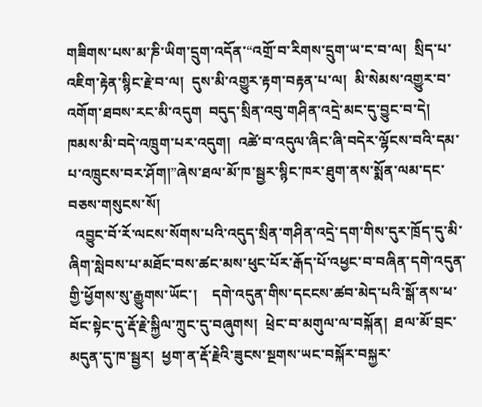གཟིགས་པས་མ་ཎི་ཡིག་དྲུག་འདོན་“འགྲོ་བ་རིགས་དྲུག་ཡ་ང་བ་ལ།  སྲིད་པ་འཇིག་རྟེན་སྙིང་རྗེ་བ་ལ།  དུས་མི་འགྱུར་རྟག་བརྟན་པ་ལ།  མི་སེམས་འགྱུར་བ་འགོག་ཐབས་རང་མི་འདུག  བདུད་སྲིན་འབུ་གཤིན་འདྲེ་མང་དུ་བྱུང་བ་དེ།  ཁམས་མི་བདེ་འཁྲུག་པར་འདུག།  འཚེ་བ་འདུལ་ཞིང་ཞི་བདེར་ལྷོངས་བའི་དམ་པ་འཁྲུངས་བར་ཤོག།”ཞེས་ཐལ་མོ་ཁ་སྦྱར་སྙིང་ཁར་ཐུག་ནས་སྨོན་ལམ་དང་བཅས་གསུངས་སོ།
  འབྱུང་བོ་རོ་ལངས་སོགས་པའི་འདུད་སྲིན་གཤིན་འདྲེ་དག་གིས་དུར་ཁྲོད་དུ་མི་ཞིག་སླེབས་པ་མཐོང་བས་ཚང་མས་ཕུང་པོར་རྒོད་པོ་འཕྱང་བ་བཞིན་དགེ་འདུན་གྱི་ཕྱོགས་སུ་རྒྱུགས་ཡོང་།    དགེ་འདུན་གིས་དངངས་ཚབ་མེད་པའི་སྒོ་ནས་ཕ་བོང་སྟེང་དུ་རྡོ་རྗེ་སྐྱིལ་ཀྲུང་དུ་བཞུགས།  ཕྲེང་བ་མགུལ་ལ་བསྐོན།  ཐལ་མོ་བྲང་མདུན་དུ་ཁ་སྦྱར།  ཕྱག་ན་རྡོ་རྗེའི་ཟུངས་སྔགས་ཡང་བསྐོར་བསྐྱར་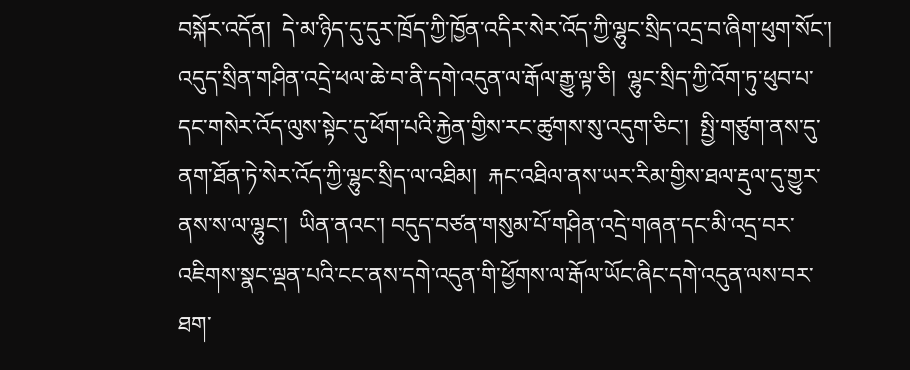བསྐོར་འདོན།  དེ་མ་ཉིད་དུ་དུར་ཁྲོད་ཀྱི་ཁྱོན་འདིར་སེར་འོད་ཀྱི་ལྷུང་སྲིད་འདྲ་བ་ཞིག་ཕུག་སོང་།  འདུད་སྲིན་གཤིན་འདྲེ་ཕལ་ཆེ་བ་ནི་དགེ་འདུན་ལ་རྒོལ་རྒྱུ་ལྟ་ཅི།  ལྷུང་སྲིད་ཀྱི་འོག་ཏུ་ཕུབ་པ་དང་གསེར་འོད་ལུས་སྟེང་དུ་ཕོག་པའི་རྐྱེན་གྱིས་རང་ཚུགས་སུ་འདུག་ཅིང་།  སྤྱི་གཙུག་ནས་དུ་  ནག་ཐོན་ཏེ་སེར་འོད་ཀྱི་ལྷུང་སྲིད་ལ་འཐིམ།  རྐང་འཐིལ་ནས་ཡར་རིམ་གྱིས་ཐལ་རྡུལ་དུ་གྱུར་ནས་ས་ལ་ལྷུང་།  ཡིན་ནའང་། བདུད་བཙན་གསུམ་པོ་གཤིན་འདྲེ་གཞན་དང་མི་འདྲ་བར་འཇིགས་སྣང་ལྡན་པའི་ངང་ནས་དགེ་འདུན་གི་ཕྱོགས་ལ་རྒོལ་ཡོང་ཞིང་དགེ་འདུན་ལས་བར་ཐག་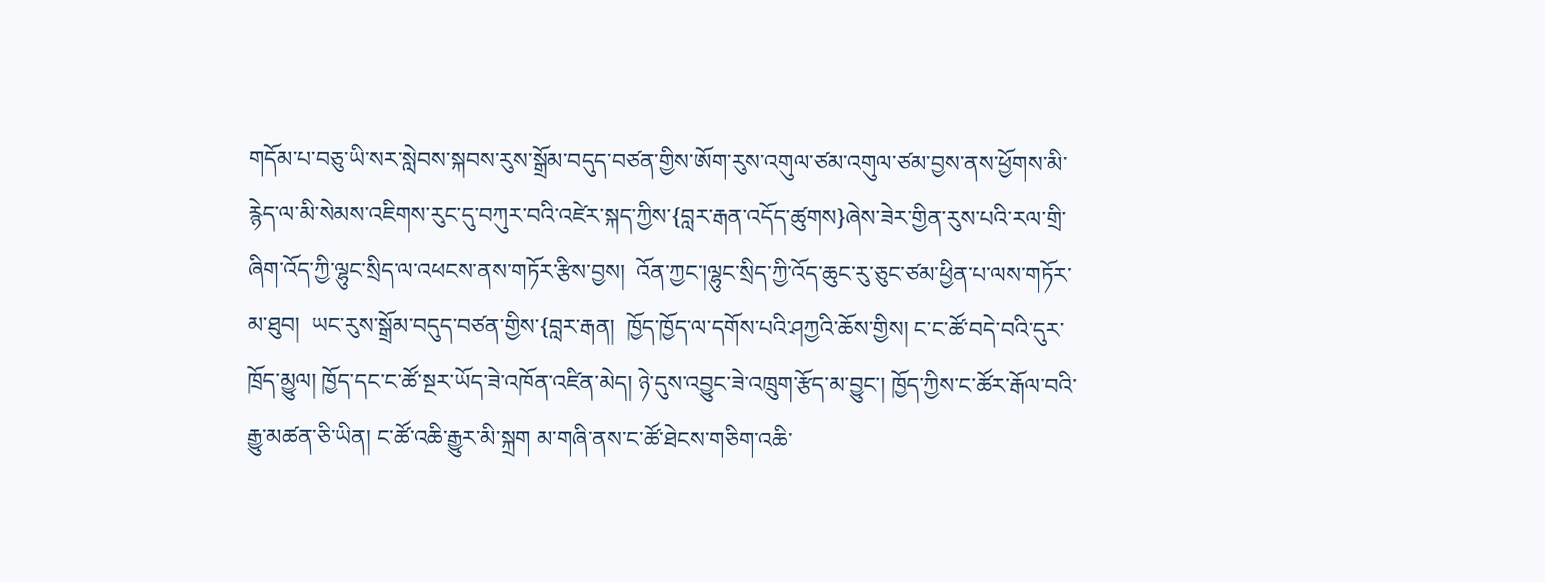གདོམ་པ་བཅུ་ཡི་སར་སླེབས་སྐབས་རུས་སྒྲོམ་བདུད་བཙན་གྱིས་ཨོག་རུས་འགུལ་ཙམ་འགུལ་ཙམ་བྱས་ནས་ཕྱོགས་མི་རྙེད་ལ་མི་སེམས་འཇིགས་རུང་དུ་བཀུར་བའི་འཛེར་སྐད་ཀྱིས་{བླར་རྒན་འདོད་ཚུགས}ཞེས་ཟེར་གྱིན་རུས་པའི་རལ་གྲི་ཞིག་འོད་ཀྱི་ལྷུང་སྲིད་ལ་འཕངས་ནས་གཏོར་རྩིས་བྱས།  འོན་ཀྱང་།ལྷུང་སྲིད་ཀྱི་འོད་ཆུང་རུ་ཅུང་ཙམ་ཕྱིན་པ་ལས་གཏོར་མ་ཐུབ།  ཡང་རུས་སྒྲོམ་བདུད་བཙན་གྱིས་{བླར་རྒན།  ཁྱོད་ཁྱོད་ལ་དགོས་པའི་ཤཀྱའི་ཆོས་གྱིས། ང་ང་ཚོ་བདེ་བའི་དུར་ཁྲོད་མྱུལ། ཁྱོད་དང་ང་ཚོ་སྔར་ཡོད་ཟེ་འཁོན་འཛིན་མེད། ཉེ་དུས་འབྱུང་ཟེ་འཁྲུག་རྩོད་མ་བྱུང་། ཁྱོད་ཀྱིས་ང་ཚོར་རྒོལ་བའི་རྒྱུ་མཚན་ཅི་ཡིན། ང་ཚོ་འཆི་རྒྱུར་མི་སྐྲག མ་གཞི་ནས་ང་ཚོ་ཐེངས་གཅིག་འཆི་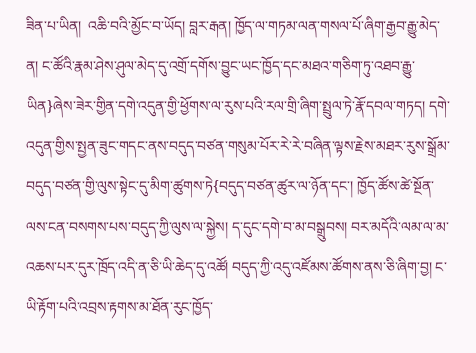ཟིན་པ་ཡིན།  འཆི་བའི་མྱོང་བ་ཡོད། བླར་རྒན། ཁྱོད་ལ་གཏམ་ལན་གསལ་པོ་ཞིག་རྒྱབ་རྒྱུ་མེད་ན། ང་ཚོའི་རྣམ་ཤེས་ཤུལ་མེད་དུ་འགྲོ་དགོས་བྱུང་ཡང་ཁྱོད་དང་མཐའ་གཅིག་ཏུ་འཐབ་རྒྱུ་ཡིན}ཞེས་ཟེར་གྱིན་དགེ་འདུན་གྱི་ཕྱོགས་ལ་རུས་པའི་རལ་གྲི་ཞིག་སྤྲུལ་ཏེ་རྣོ་དབལ་གཏད། དགེ་འདུན་གྱིས་སྤྱན་ཟུང་གདང་ནས་བདུད་བཙན་གསུམ་པོར་རེ་རེ་བཞིན་ལྟས་རྗེས་མཐར་རུས་སྒྲོམ་བདུད་བཙན་གྱི་ལུས་སྟེང་དུ་མིག་ཚུགས་ཏེ{བདུད་བཙན་ཚུར་ལ་ཉོན་དང་། ཁྱོད་ཚོས་ཚེ་སྔོན་ལས་ངན་བསགས་པས་བདུད་ཀྱི་ལུས་ལ་སྐྱེས། ད་དུང་དགེ་བ་མ་བསྒྲུབས། བར་མདོའི་ལམ་ལ་མ་འཆས་པར་དུར་ཁྲོད་འདི་ན་ཅི་ཡི་ཆེད་དུ་འཚོ། བདུད་ཀྱི་འདུ་འཛོམས་ཚོགས་ནས་ཅི་ཞིག་བྱ། ང་ཡི་རྟོག་པའི་འབྲས་རྟགས་མ་ཐོན་རུང་ཁྱོད་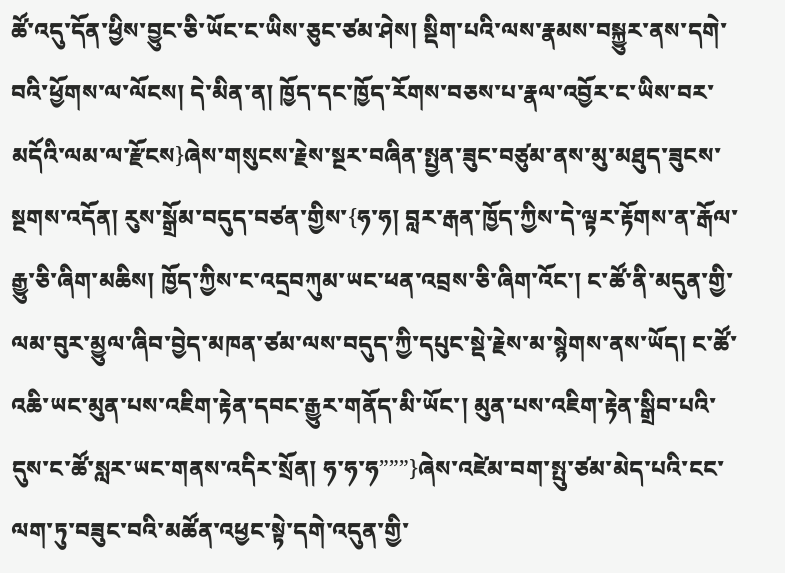ཚོ་འདུ་དོན་ཕྱིས་བྱུང་ཅི་ཡོང་ང་ཡིས་ཅུང་ཙམ་ཤེས། སྡིག་པའི་ལས་རྣམས་བསྐྱུར་ནས་དགེ་བའི་ཕྱོགས་ལ་ལོངས། དེ་མིན་ན། ཁྱོད་དང་ཁྱོད་རོགས་བཅས་པ་རྣལ་འབྱོར་ང་ཡིས་བར་མདོའི་ལམ་ལ་རྫོངས}ཞེས་གསུངས་རྗེས་སྔར་བཞིན་སྤྱན་ཟུང་བཙུམ་ནས་མུ་མཐུད་ཟུངས་སྔགས་འདོན། རུས་སྒྲོམ་བདུད་བཙན་གྱིས་{ཧ་ཧ། བླར་རྒན་ཁྱོད་ཀྱིས་དེ་ལྟར་རྟོགས་ན་རྒོལ་རྒྱུ་ཅི་ཞིག་མཆིས། ཁྱོད་ཀྱིས་ང་འདྲབཀུམ་ཡང་ཕན་འབྲས་ཅི་ཞིག་འོང་། ང་ཚོ་ནི་མདུན་གྱི་ལམ་བུར་མྱུལ་ཞིབ་བྱེད་མཁན་ཙམ་ལས་བདུད་ཀྱི་དཔུང་སྡེ་རྗེས་མ་སྙེགས་ནས་ཡོད། ང་ཚོ་འཆི་ཡང་མུན་པས་འཇིག་རྟེན་དབང་རྒྱུར་གནོད་མི་ཡོང་། མུན་པས་འཇིག་རྟེན་སྒྲིབ་པའི་དུས་ང་ཚོ་སླར་ཡང་གནས་འདིར་སྲོན། ཧ་ཧ་ཧ”””}ཞེས་འཛེམ་བག་སྤུ་ཙམ་མེད་པའི་ངང་ལག་ཏུ་བཟུང་བའི་མཚོན་འཕྱང་སྟེ་དགེ་འདུན་གྱི་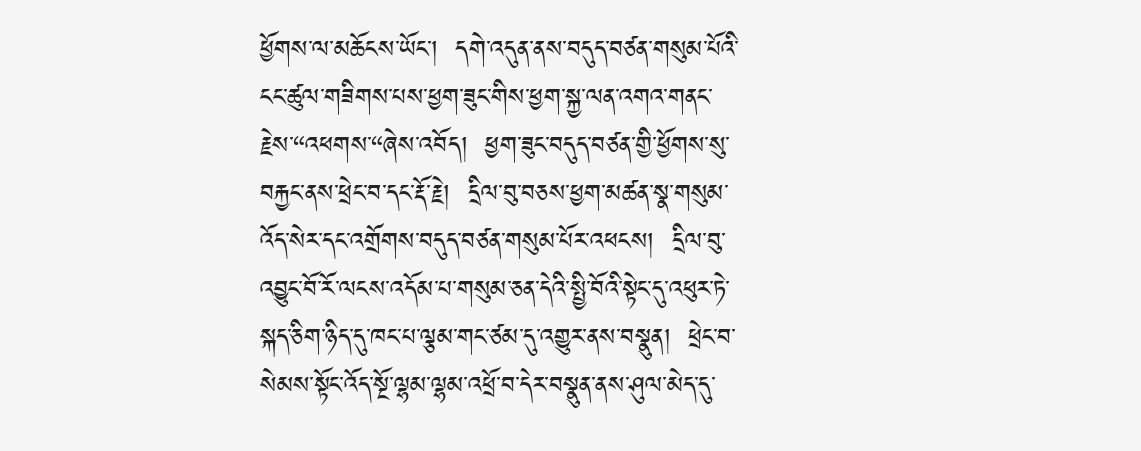ཕྱོགས་ལ་མཆོངས་ཡོང་།  དགེ་འདུན་ནས་བདུད་བཙན་གསུམ་པོའི་ངང་ཚུལ་གཟིགས་པས་ཕྱག་ཟུང་གིས་ཕྱག་སྐྱ་ལན་འགའ་གནང་རྗེས་“འཕགས་“ཞེས་འབོད།  ཕྱག་ཟུང་བདུད་བཙན་གྱི་ཕྱོགས་སུ་བརྐྱང་ནས་ཕྲེང་བ་དང་རྡོ་རྗེ།  དྲིལ་བུ་བཅས་ཕྱག་མཚན་སྣ་གསུམ་འོད་སེར་དང་འགྲོགས་བདུད་བཙན་གསུམ་པོར་འཕངས།  དྲིལ་བུ་འབྱུང་བོ་རོ་ལངས་འདོམ་པ་གསུམ་ཅན་དེའི་སྤྱི་བོའི་སྟེང་དུ་འཕུར་ཏེ་སྐད་ཅིག་ཉིད་དུ་ཁང་པ་ལྕམ་གང་ཙམ་དུ་འགྱུར་ནས་བསྣུན།  ཕྲེང་བ་སེམས་སྟོང་འོད་སྔོ་ལྷམ་ལྷམ་འཕྲོ་བ་དེར་བསྣུན་ནས་ཤུལ་མེད་དུ་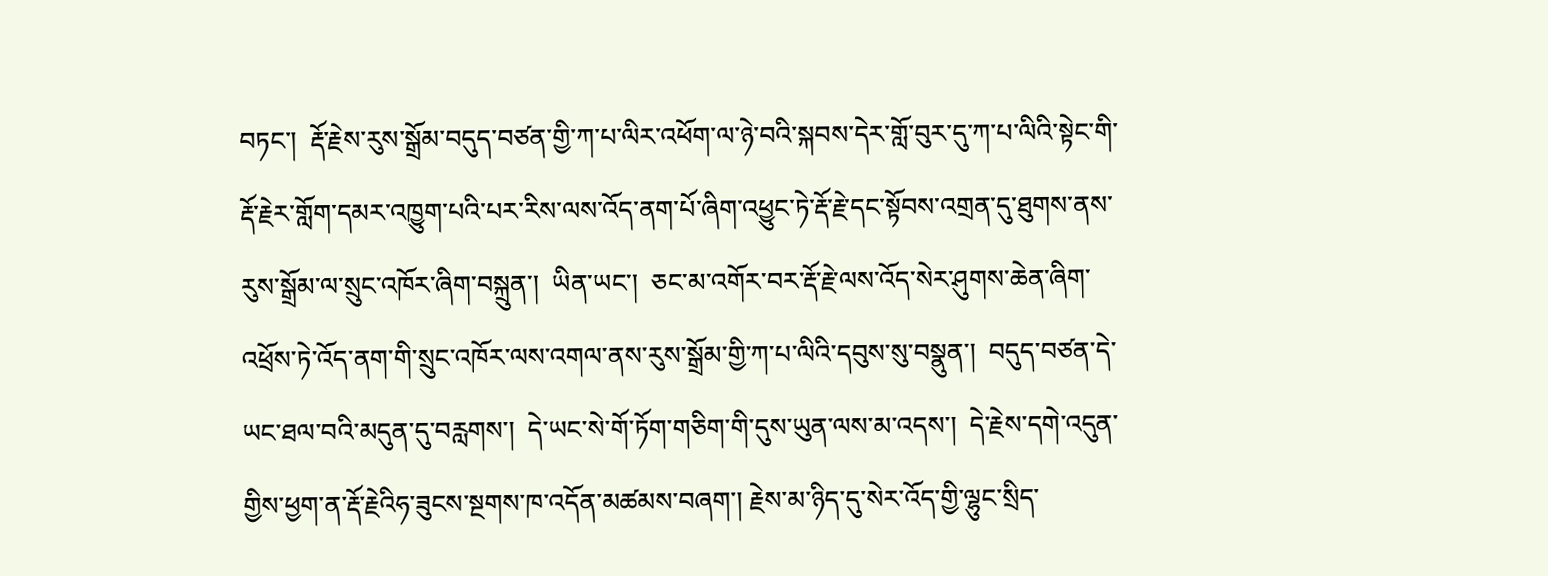བཏང་།  རྡོ་རྗེས་རུས་སྒྲོམ་བདུད་བཙན་གྱི་ཀ་པ་ལིར་འཕོག་ལ་ཉེ་བའི་སྐབས་དེར་གློ་བུར་དུ་ཀ་པ་ལིའི་སྟེང་གི་རྡོ་རྗེར་གློག་དམར་འཁྱུག་པའི་པར་རིས་ལས་འོད་ནག་པོ་ཞིག་འཕྱུང་ཏེ་རྡོ་རྗེ་དང་སྟོབས་འགྲན་དུ་ཐུགས་ནས་རུས་སྒྲོམ་ལ་སྲུང་འཁོར་ཞིག་བསྐྲུན་།  ཡིན་ཡང་།  ཅང་མ་འགོར་བར་རྡོ་རྗེ་ལས་འོད་སེར་ཤུགས་ཆེན་ཞིག་འཕྲོས་ཏེ་འོད་ནག་གི་སྲུང་འཁོར་ལས་འགལ་ནས་རུས་སྒྲོམ་གྱི་ཀ་པ་ལིའི་དབུས་སུ་བསྣུན་།  བདུད་བཙན་དེ་ཡང་ཐལ་བའི་མདུན་དུ་བརླགས་།  དེ་ཡང་སེ་གོ་ཏོག་གཅིག་གི་དུས་ཡུན་ལས་མ་འདས་།  དེ་རྗེས་དགེ་འདུན་གྱིས་ཕྱག་ན་རྡོ་རྗེའིཧ་ཟུངས་སྔགས་ཁ་འདོན་མཚམས་བཞག་། རྗེས་མ་ཉིད་དུ་སེར་འོད་གྱི་ལྷུང་སྲིད་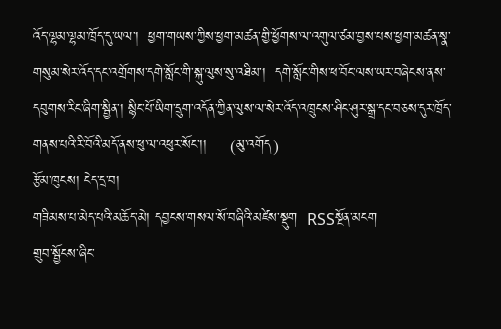འོད་ལྷམ་ལྷམ་ཁྲོད་དུ་ཡལ་།  ཕྱག་གཡས་ཀྱིས་ཕྱག་མཚན་གྱི་ཕྱོགས་ལ་འགུལ་ཙམ་བྱས་པས་ཕྱག་མཚན་སྣ་གསུམ་སེར་འོད་དང་འགྲོགས་དགེ་སློང་གི་སྐུ་ལུས་སུ་འཐིམ་།  དགེ་སློང་གིས་ཕ་བོང་ལས་ཡར་བཞེངས་ནས་དབུགས་རིང་ཞིག་སྦྱིན་། སྙིང་པོ་ཡིག་དྲུག་འདོན་ཀྱིན་ལུས་ལ་སེར་འོད་འཁྲུངས་ཤིང་ཤུར་སྒྲ་དང་བཅས་དུར་ཁྲོད་གནས་པའི་རི་བོའི་མདོ་ནས་ཕུ་ལ་འཕུར་སོང་།།     (མུ་འགོད)
རྩོམ་ཁུངས། ངེད་དྲ་བ།
གཟིམས་པ་མེད་པའི་མཆོད་མེ། དབྱངས་གསལ་སོ་བཞིའི་མཛེས་སྡུག  RSSསྔོན་མངག
གྲུབ་སྦྱོངས་ཞིང་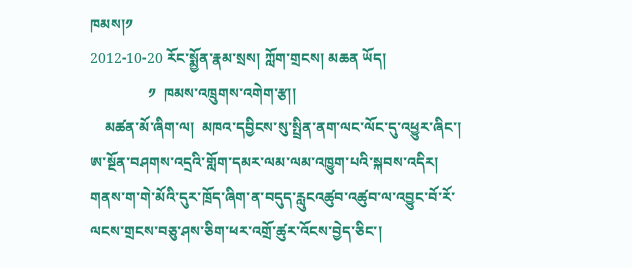ཁམས།༡
2012-10-20 རོང་སྨྱོན་རྣམ་སྲས། ཀློག་གྲངས། མཆན ཡོད།
                ༡  ཁམས་འཁྲུགས་འགེག་རྩ།།
    མཚན་མོ་ཞིག་ལ།  མཁའ་དབྱིངས་སུ་སྤྲིན་ནག་ལང་ལོང་དུ་འཕྱུར་ཞིང་། ཨ་སྔོན་བཤགས་འདྲའི་གློག་དམར་ལམ་ལམ་འཁྱུག་པའི་སྐབས་འདིར།  གནས་ག་གེ་མོའི་དུར་ཁྲོད་ཞིག་ན་བདུད་རླུངའཚུབ་འཚུབ་ལ་འབྱུང་བོ་རོ་ལངས་གྲངས་བཅུ་ཤས་ཅིག་ཕར་འགྲོ་ཚུར་འོངས་བྱེད་ཅིང་།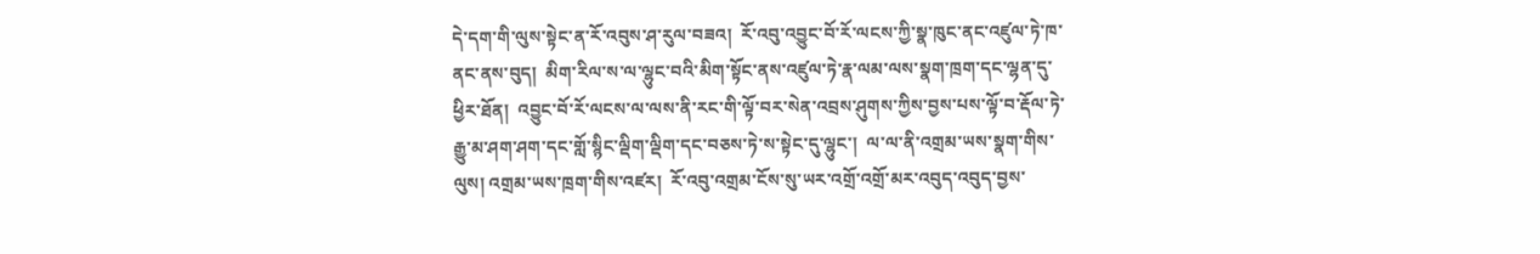དེ་དག་གི་ལུས་སྟེང་ན་རོ་འབུས་ཤ་རུལ་བཟའ།  རོ་འབུ་འབྱུང་བོ་རོ་ལངས་ཀྱི་སྣ་ཁུང་ནང་འཛུལ་ཏེ་ཁ་ནང་ནས་བུད།  མིག་རིལ་ས་ལ་ལྷུང་བའི་མིག་སྟོང་ནས་འཛུལ་ཏེ་རྣ་ལམ་ལས་སྣག་ཁྲག་དང་ལྷན་དུ་ཕྱིར་ཐོན།  འབྱུང་བོ་རོ་ལངས་ལ་ལས་ནི་རང་གི་ལྟོ་བར་སེན་འབྲས་ཤུགས་ཀྱིས་བྱས་པས་ལྟོ་བ་རྡོལ་ཏེ་རྒྱུ་མ་ཤག་ཤག་དང་གློ་སྙིང་ལྡིག་ལྡིག་དང་བཅས་ཏེ་ས་སྟེང་དུ་ལྷུང་།  ལ་ལ་ནི་འགྲམ་ཡས་སྣག་གིས་ལུས། འགྲམ་ཡས་ཁྲག་གིས་འཛར།  རོ་འབུ་འགྲམ་ངོས་སུ་ཡར་འགྲོ་འགྲོ་མར་འབུད་འབུད་བྱས་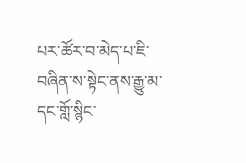པར་ཚོར་བ་མེད་པ་ཇི་བཞིན་ས་སྟེང་ནས་རྒྱུ་མ་དང་གློ་སྙིང་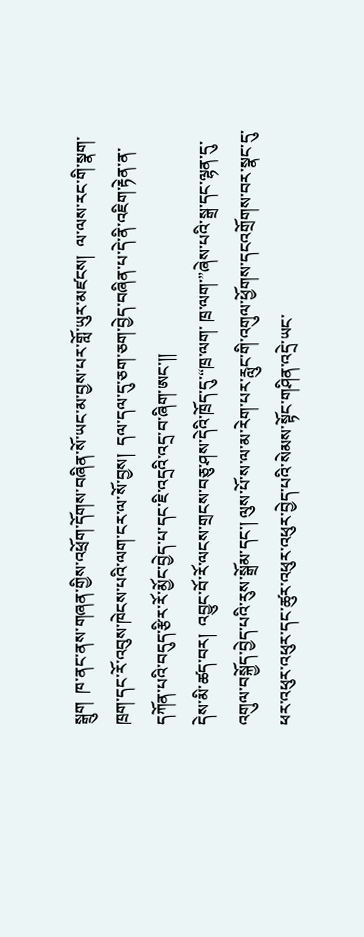སྒྲུག  ཁ་ནང་ནས་གཞན་གྱིས་འཕྲོག་དོགས་བཞིན་སོ་ཡང་མ་བྱས་པར་གློ་ཡུར་མཛངས།  ལ་ལས་རང་གི་སྣག་ཁྲག་དང་རོ་འབུས་ཁེངས་པའི་ལག་ངར་ལ་སོ་བྱས།  དལ་དལ་དུ་ཅག་ཅག་བྱེད་བཞིན་པ་དེ་ནི་འཇིག་རྟེན་ན་དཀོན་པའི་བདུད་རྩིར་རོ་མྱོང་བྱེད་པ་དང་ཇི་འདྲའི་འདྲ་བ་ཞིག་ཨང་།།
དེས་མི་ཚད་བར།  འབྱུང་བོ་རོ་ལངས་གྲངས་བཅུ་ཤས་དེའི་ཁྲོད་དུ་“ཁྲ་ལག་ ཁྲ་ལག་”ཞེས་པའི་སྒྲ་དང་ལྷན་དུ་འགུལ་བསྐྱོད་བྱེད་པའི་རུས་སྒྲོམ་དང་། ལུས་པོ་ས་ལ་མ་རེག་པར་རླུང་གི་འགུལ་ཕྱོགས་དངའགྲོགས་བར་སྣང་དུ་ཕར་འཕུར་འཕུར་དང་ཚུར་འཕུར་འཕུར་བྱེད་པའི་སེམས་སྟོང་གཤིན་འདྲེ་ཡང་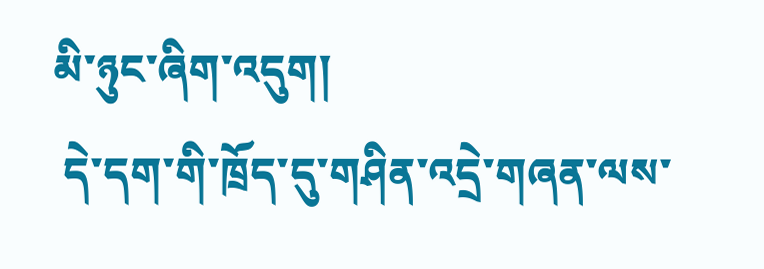མི་ཉུང་ཞིག་འདུག།
 དེ་དག་གི་ཁྲོད་དུ་གཤིན་འདྲེ་གཞན་ལས་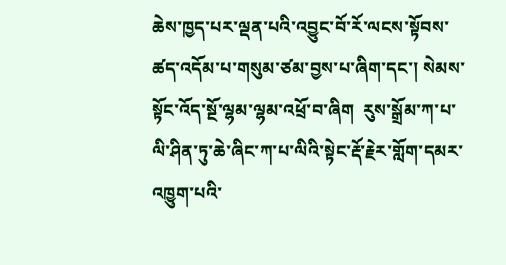ཆེས་ཁྱད་པར་ལྡན་པའི་འབྱུང་བོ་རོ་ལངས་སྟོབས་ཚད་འདོམ་པ་གསུམ་ཙམ་བྱས་པ་ཞིག་དང་། སེམས་སྟོང་འོད་སྔོ་ལྷམ་ལྷམ་འཕྲོ་བ་ཞིག  རུས་སྒྲོམ་ཀ་པ་ལི་ཤིན་ཏུ་ཆེ་ཞིང་ཀ་པ་ལིའི་སྟེང་རྡོ་རྗེར་གློག་དམར་འཁྱུག་པའི་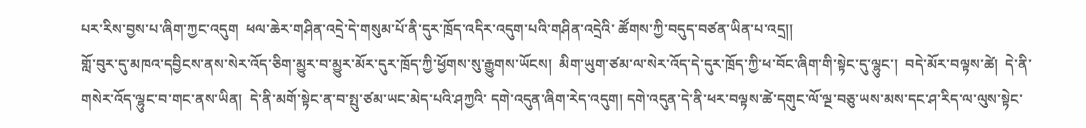པར་རིས་བྱས་པ་ཞིག་ཀྱང་འདུག  ཕལ་ཆེར་གཤིན་འདྲེ་དེ་གསུམ་པོ་ནི་དུར་ཁྲོད་འདིར་འདུག་པའི་གཤིན་འདྲེའི་ ཚོགས་ཀྱི་བདུད་བཙན་ཡིན་པ་འདྲ།།
གློ་བུར་དུ་མཁའ་དབྱིངས་ནས་སེར་འོད་ཅིག་མྱུར་བ་མྱུར་མོར་དུར་ཁྲོད་ཀྱི་ཕྱོགས་སུ་རྒྱུགས་ཡོངས།  མིག་ཡུག་ཙམ་ལ་སེར་འོད་དེ་དུར་ཁྲོད་ཀྱི་ཕ་བོང་ཞིག་གི་སྟེང་དུ་ལྷུང་།  བདེ་མོར་བལྟས་ཚེ།  དེ་ནི་གསེར་འོད་ལྷུང་བ་གང་ནས་ཡིན།  དེ་ནི་མགོ་སྟེང་ན་བ་སྤུ་ཙམ་ཡང་མེད་པའི་ཤཀྱའི་ དགེ་འདུན་ཞིག་རེད་འདུག། དགེ་འདུན་དེ་ནི་ཕར་བལྟས་ཚེ་དགུང་ལོ་ལྔ་བཅུ་ཡས་མས་དང་ཤ་རིད་ལ་ལུས་སྟེང་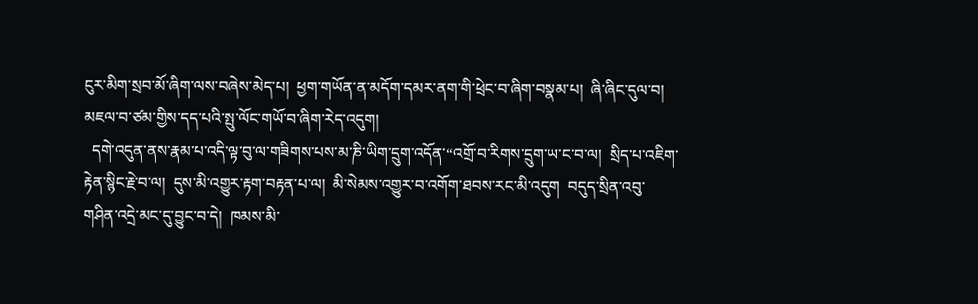ངུར་མིག་སྲབ་མོ་ཞིག་ལས་བཞེས་མེད་པ།  ཕྱག་གཡོན་ན་མདོག་དམར་ནག་གི་ཕྲེང་བ་ཞིག་བསྣམ་པ།  ཞི་ཞིང་དུལ་བ།  མཇལ་བ་ཙམ་གྱིས་དད་པའི་སྤུ་ལོང་གཡོ་བ་ཞིག་རེད་འདུག།
  དགེ་འདུན་ནས་རྣམ་པ་འདི་ལྟ་བུ་ལ་གཟིགས་པས་མ་ཎི་ཡིག་དྲུག་འདོན་“འགྲོ་བ་རིགས་དྲུག་ཡ་ང་བ་ལ།  སྲིད་པ་འཇིག་རྟེན་སྙིང་རྗེ་བ་ལ།  དུས་མི་འགྱུར་རྟག་བརྟན་པ་ལ།  མི་སེམས་འགྱུར་བ་འགོག་ཐབས་རང་མི་འདུག  བདུད་སྲིན་འབུ་གཤིན་འདྲེ་མང་དུ་བྱུང་བ་དེ།  ཁམས་མི་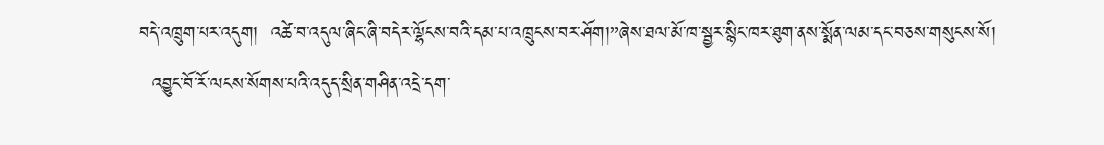བདེ་འཁྲུག་པར་འདུག།  འཚེ་བ་འདུལ་ཞིང་ཞི་བདེར་ལྷོངས་བའི་དམ་པ་འཁྲུངས་བར་ཤོག།”ཞེས་ཐལ་མོ་ཁ་སྦྱར་སྙིང་ཁར་ཐུག་ནས་སྨོན་ལམ་དང་བཅས་གསུངས་སོ།
  འབྱུང་བོ་རོ་ལངས་སོགས་པའི་འདུད་སྲིན་གཤིན་འདྲེ་དག་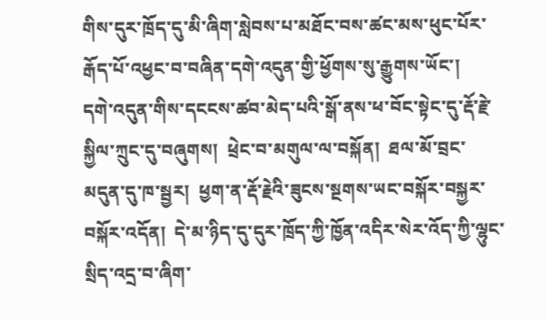གིས་དུར་ཁྲོད་དུ་མི་ཞིག་སླེབས་པ་མཐོང་བས་ཚང་མས་ཕུང་པོར་རྒོད་པོ་འཕྱང་བ་བཞིན་དགེ་འདུན་གྱི་ཕྱོགས་སུ་རྒྱུགས་ཡོང་།    དགེ་འདུན་གིས་དངངས་ཚབ་མེད་པའི་སྒོ་ནས་ཕ་བོང་སྟེང་དུ་རྡོ་རྗེ་སྐྱིལ་ཀྲུང་དུ་བཞུགས།  ཕྲེང་བ་མགུལ་ལ་བསྐོན།  ཐལ་མོ་བྲང་མདུན་དུ་ཁ་སྦྱར།  ཕྱག་ན་རྡོ་རྗེའི་ཟུངས་སྔགས་ཡང་བསྐོར་བསྐྱར་བསྐོར་འདོན།  དེ་མ་ཉིད་དུ་དུར་ཁྲོད་ཀྱི་ཁྱོན་འདིར་སེར་འོད་ཀྱི་ལྷུང་སྲིད་འདྲ་བ་ཞིག་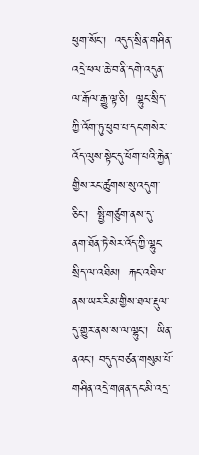ཕུག་སོང་།  འདུད་སྲིན་གཤིན་འདྲེ་ཕལ་ཆེ་བ་ནི་དགེ་འདུན་ལ་རྒོལ་རྒྱུ་ལྟ་ཅི།  ལྷུང་སྲིད་ཀྱི་འོག་ཏུ་ཕུབ་པ་དང་གསེར་འོད་ལུས་སྟེང་དུ་ཕོག་པའི་རྐྱེན་གྱིས་རང་ཚུགས་སུ་འདུག་ཅིང་།  སྤྱི་གཙུག་ནས་དུ་  ནག་ཐོན་ཏེ་སེར་འོད་ཀྱི་ལྷུང་སྲིད་ལ་འཐིམ།  རྐང་འཐིལ་ནས་ཡར་རིམ་གྱིས་ཐལ་རྡུལ་དུ་གྱུར་ནས་ས་ལ་ལྷུང་།  ཡིན་ནའང་། བདུད་བཙན་གསུམ་པོ་གཤིན་འདྲེ་གཞན་དང་མི་འདྲ་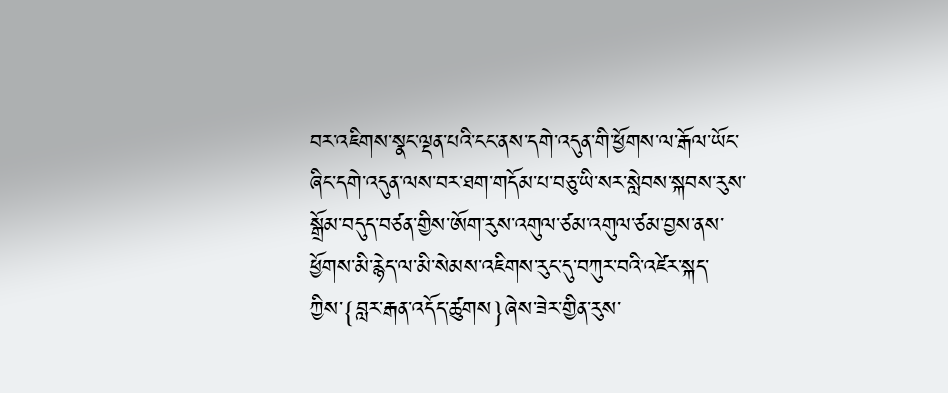བར་འཇིགས་སྣང་ལྡན་པའི་ངང་ནས་དགེ་འདུན་གི་ཕྱོགས་ལ་རྒོལ་ཡོང་ཞིང་དགེ་འདུན་ལས་བར་ཐག་གདོམ་པ་བཅུ་ཡི་སར་སླེབས་སྐབས་རུས་སྒྲོམ་བདུད་བཙན་གྱིས་ཨོག་རུས་འགུལ་ཙམ་འགུལ་ཙམ་བྱས་ནས་ཕྱོགས་མི་རྙེད་ལ་མི་སེམས་འཇིགས་རུང་དུ་བཀུར་བའི་འཛེར་སྐད་ཀྱིས་{བླར་རྒན་འདོད་ཚུགས}ཞེས་ཟེར་གྱིན་རུས་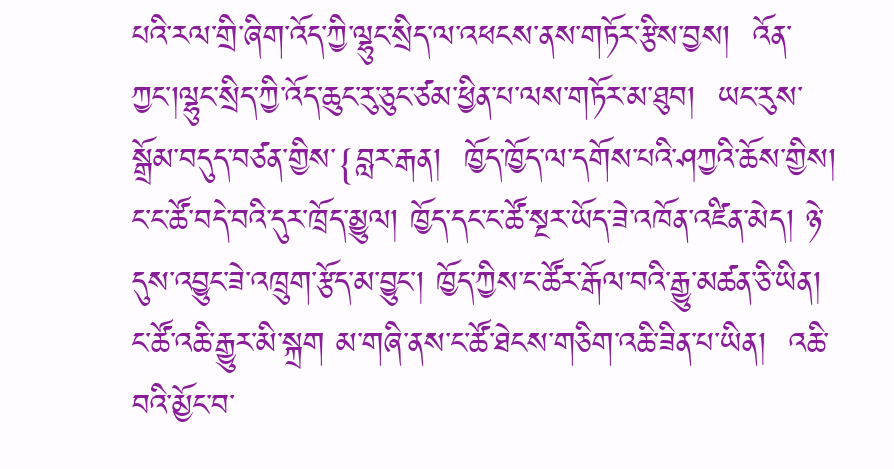པའི་རལ་གྲི་ཞིག་འོད་ཀྱི་ལྷུང་སྲིད་ལ་འཕངས་ནས་གཏོར་རྩིས་བྱས།  འོན་ཀྱང་།ལྷུང་སྲིད་ཀྱི་འོད་ཆུང་རུ་ཅུང་ཙམ་ཕྱིན་པ་ལས་གཏོར་མ་ཐུབ།  ཡང་རུས་སྒྲོམ་བདུད་བཙན་གྱིས་{བླར་རྒན།  ཁྱོད་ཁྱོད་ལ་དགོས་པའི་ཤཀྱའི་ཆོས་གྱིས། ང་ང་ཚོ་བདེ་བའི་དུར་ཁྲོད་མྱུལ། ཁྱོད་དང་ང་ཚོ་སྔར་ཡོད་ཟེ་འཁོན་འཛིན་མེད། ཉེ་དུས་འབྱུང་ཟེ་འཁྲུག་རྩོད་མ་བྱུང་། ཁྱོད་ཀྱིས་ང་ཚོར་རྒོལ་བའི་རྒྱུ་མཚན་ཅི་ཡིན། ང་ཚོ་འཆི་རྒྱུར་མི་སྐྲག མ་གཞི་ནས་ང་ཚོ་ཐེངས་གཅིག་འཆི་ཟིན་པ་ཡིན།  འཆི་བའི་མྱོང་བ་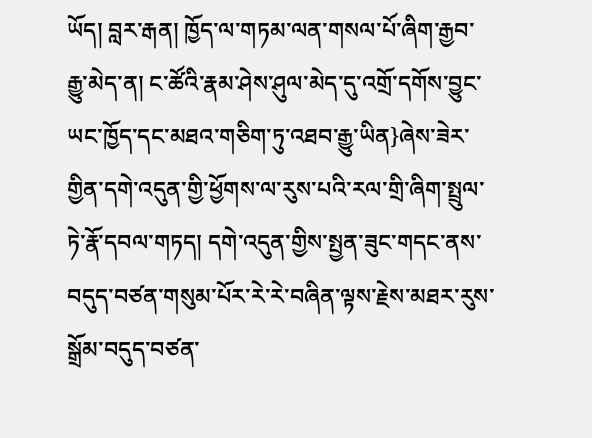ཡོད། བླར་རྒན། ཁྱོད་ལ་གཏམ་ལན་གསལ་པོ་ཞིག་རྒྱབ་རྒྱུ་མེད་ན། ང་ཚོའི་རྣམ་ཤེས་ཤུལ་མེད་དུ་འགྲོ་དགོས་བྱུང་ཡང་ཁྱོད་དང་མཐའ་གཅིག་ཏུ་འཐབ་རྒྱུ་ཡིན}ཞེས་ཟེར་གྱིན་དགེ་འདུན་གྱི་ཕྱོགས་ལ་རུས་པའི་རལ་གྲི་ཞིག་སྤྲུལ་ཏེ་རྣོ་དབལ་གཏད། དགེ་འདུན་གྱིས་སྤྱན་ཟུང་གདང་ནས་བདུད་བཙན་གསུམ་པོར་རེ་རེ་བཞིན་ལྟས་རྗེས་མཐར་རུས་སྒྲོམ་བདུད་བཙན་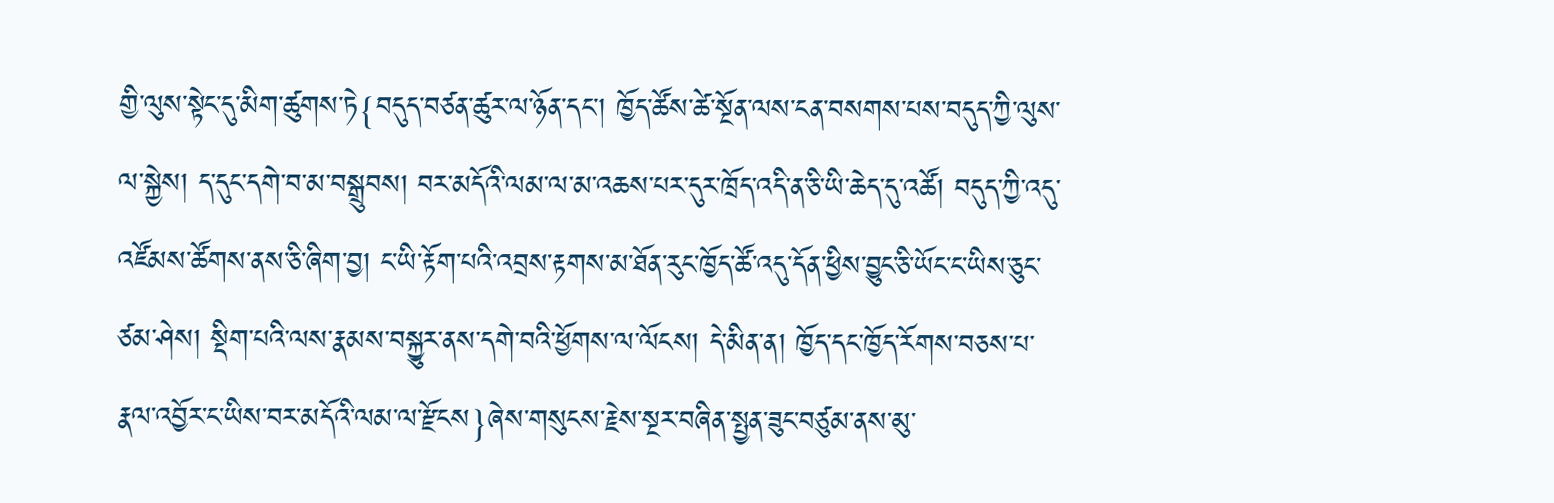གྱི་ལུས་སྟེང་དུ་མིག་ཚུགས་ཏེ{བདུད་བཙན་ཚུར་ལ་ཉོན་དང་། ཁྱོད་ཚོས་ཚེ་སྔོན་ལས་ངན་བསགས་པས་བདུད་ཀྱི་ལུས་ལ་སྐྱེས། ད་དུང་དགེ་བ་མ་བསྒྲུབས། བར་མདོའི་ལམ་ལ་མ་འཆས་པར་དུར་ཁྲོད་འདི་ན་ཅི་ཡི་ཆེད་དུ་འཚོ། བདུད་ཀྱི་འདུ་འཛོམས་ཚོགས་ནས་ཅི་ཞིག་བྱ། ང་ཡི་རྟོག་པའི་འབྲས་རྟགས་མ་ཐོན་རུང་ཁྱོད་ཚོ་འདུ་དོན་ཕྱིས་བྱུང་ཅི་ཡོང་ང་ཡིས་ཅུང་ཙམ་ཤེས། སྡིག་པའི་ལས་རྣམས་བསྐྱུར་ནས་དགེ་བའི་ཕྱོགས་ལ་ལོངས། དེ་མིན་ན། ཁྱོད་དང་ཁྱོད་རོགས་བཅས་པ་རྣལ་འབྱོར་ང་ཡིས་བར་མདོའི་ལམ་ལ་རྫོངས}ཞེས་གསུངས་རྗེས་སྔར་བཞིན་སྤྱན་ཟུང་བཙུམ་ནས་མུ་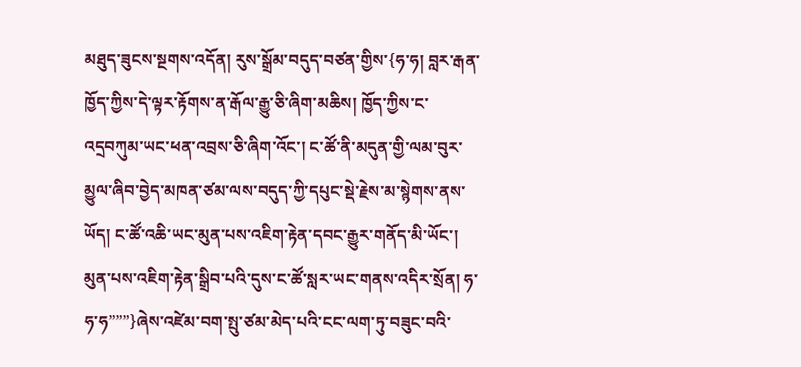མཐུད་ཟུངས་སྔགས་འདོན། རུས་སྒྲོམ་བདུད་བཙན་གྱིས་{ཧ་ཧ། བླར་རྒན་ཁྱོད་ཀྱིས་དེ་ལྟར་རྟོགས་ན་རྒོལ་རྒྱུ་ཅི་ཞིག་མཆིས། ཁྱོད་ཀྱིས་ང་འདྲབཀུམ་ཡང་ཕན་འབྲས་ཅི་ཞིག་འོང་། ང་ཚོ་ནི་མདུན་གྱི་ལམ་བུར་མྱུལ་ཞིབ་བྱེད་མཁན་ཙམ་ལས་བདུད་ཀྱི་དཔུང་སྡེ་རྗེས་མ་སྙེགས་ནས་ཡོད། ང་ཚོ་འཆི་ཡང་མུན་པས་འཇིག་རྟེན་དབང་རྒྱུར་གནོད་མི་ཡོང་། མུན་པས་འཇིག་རྟེན་སྒྲིབ་པའི་དུས་ང་ཚོ་སླར་ཡང་གནས་འདིར་སྲོན། ཧ་ཧ་ཧ”””}ཞེས་འཛེམ་བག་སྤུ་ཙམ་མེད་པའི་ངང་ལག་ཏུ་བཟུང་བའི་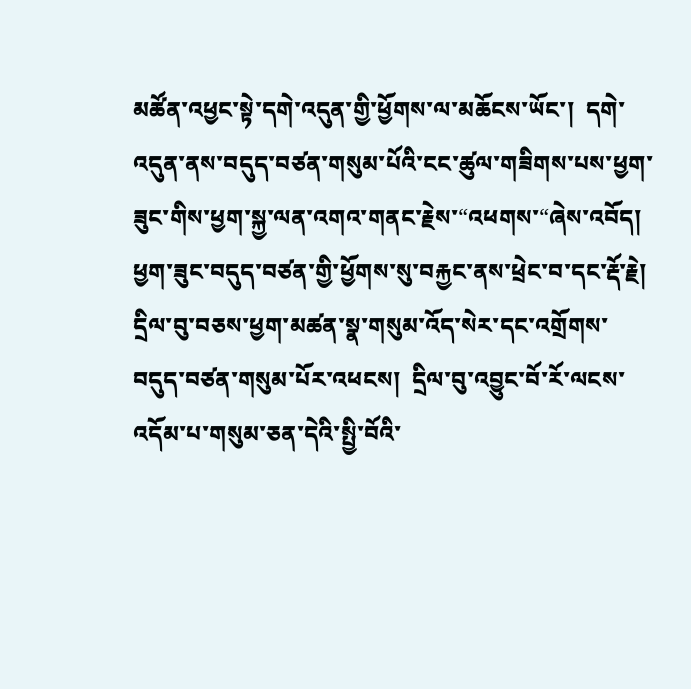མཚོན་འཕྱང་སྟེ་དགེ་འདུན་གྱི་ཕྱོགས་ལ་མཆོངས་ཡོང་།  དགེ་འདུན་ནས་བདུད་བཙན་གསུམ་པོའི་ངང་ཚུལ་གཟིགས་པས་ཕྱག་ཟུང་གིས་ཕྱག་སྐྱ་ལན་འགའ་གནང་རྗེས་“འཕགས་“ཞེས་འབོད།  ཕྱག་ཟུང་བདུད་བཙན་གྱི་ཕྱོགས་སུ་བརྐྱང་ནས་ཕྲེང་བ་དང་རྡོ་རྗེ།  དྲིལ་བུ་བཅས་ཕྱག་མཚན་སྣ་གསུམ་འོད་སེར་དང་འགྲོགས་བདུད་བཙན་གསུམ་པོར་འཕངས།  དྲིལ་བུ་འབྱུང་བོ་རོ་ལངས་འདོམ་པ་གསུམ་ཅན་དེའི་སྤྱི་བོའི་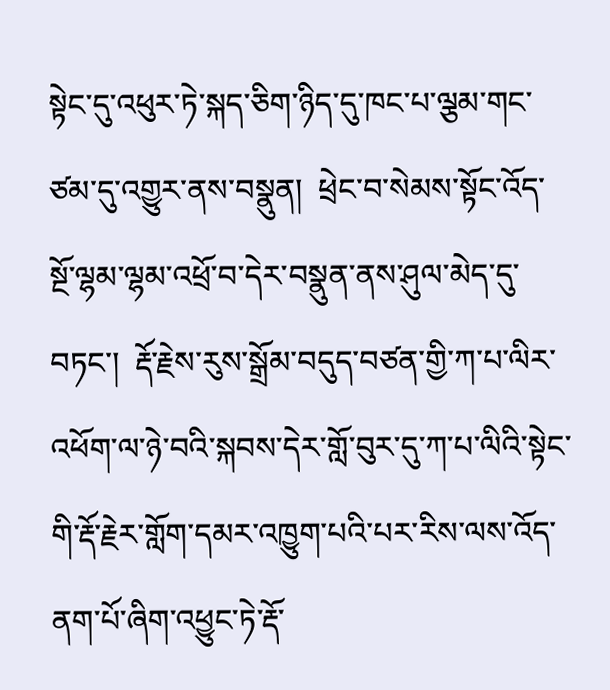སྟེང་དུ་འཕུར་ཏེ་སྐད་ཅིག་ཉིད་དུ་ཁང་པ་ལྕམ་གང་ཙམ་དུ་འགྱུར་ནས་བསྣུན།  ཕྲེང་བ་སེམས་སྟོང་འོད་སྔོ་ལྷམ་ལྷམ་འཕྲོ་བ་དེར་བསྣུན་ནས་ཤུལ་མེད་དུ་བཏང་།  རྡོ་རྗེས་རུས་སྒྲོམ་བདུད་བཙན་གྱི་ཀ་པ་ལིར་འཕོག་ལ་ཉེ་བའི་སྐབས་དེར་གློ་བུར་དུ་ཀ་པ་ལིའི་སྟེང་གི་རྡོ་རྗེར་གློག་དམར་འཁྱུག་པའི་པར་རིས་ལས་འོད་ནག་པོ་ཞིག་འཕྱུང་ཏེ་རྡོ་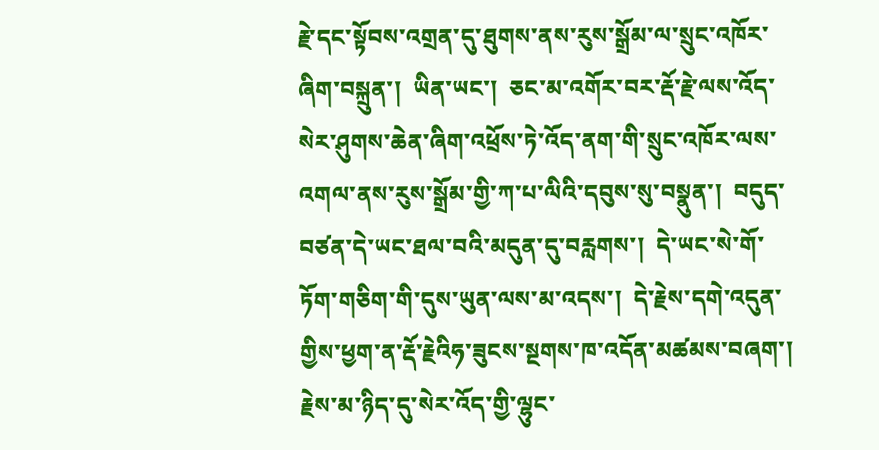རྗེ་དང་སྟོབས་འགྲན་དུ་ཐུགས་ནས་རུས་སྒྲོམ་ལ་སྲུང་འཁོར་ཞིག་བསྐྲུན་།  ཡིན་ཡང་།  ཅང་མ་འགོར་བར་རྡོ་རྗེ་ལས་འོད་སེར་ཤུགས་ཆེན་ཞིག་འཕྲོས་ཏེ་འོད་ནག་གི་སྲུང་འཁོར་ལས་འགལ་ནས་རུས་སྒྲོམ་གྱི་ཀ་པ་ལིའི་དབུས་སུ་བསྣུན་།  བདུད་བཙན་དེ་ཡང་ཐལ་བའི་མདུན་དུ་བརླགས་།  དེ་ཡང་སེ་གོ་ཏོག་གཅིག་གི་དུས་ཡུན་ལས་མ་འདས་།  དེ་རྗེས་དགེ་འདུན་གྱིས་ཕྱག་ན་རྡོ་རྗེའིཧ་ཟུངས་སྔགས་ཁ་འདོན་མཚམས་བཞག་། རྗེས་མ་ཉིད་དུ་སེར་འོད་གྱི་ལྷུང་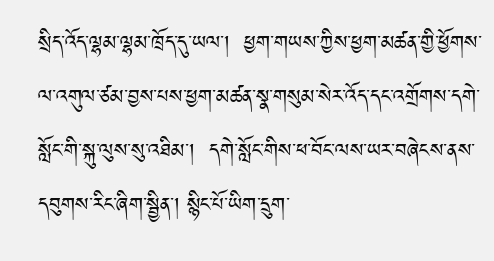སྲིད་འོད་ལྷམ་ལྷམ་ཁྲོད་དུ་ཡལ་།  ཕྱག་གཡས་ཀྱིས་ཕྱག་མཚན་གྱི་ཕྱོགས་ལ་འགུལ་ཙམ་བྱས་པས་ཕྱག་མཚན་སྣ་གསུམ་སེར་འོད་དང་འགྲོགས་དགེ་སློང་གི་སྐུ་ལུས་སུ་འཐིམ་།  དགེ་སློང་གིས་ཕ་བོང་ལས་ཡར་བཞེངས་ནས་དབུགས་རིང་ཞིག་སྦྱིན་། སྙིང་པོ་ཡིག་དྲུག་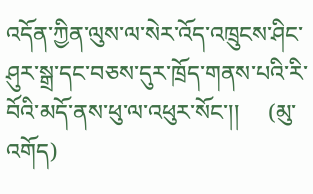འདོན་ཀྱིན་ལུས་ལ་སེར་འོད་འཁྲུངས་ཤིང་ཤུར་སྒྲ་དང་བཅས་དུར་ཁྲོད་གནས་པའི་རི་བོའི་མདོ་ནས་ཕུ་ལ་འཕུར་སོང་།།     (མུ་འགོད)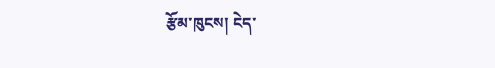རྩོམ་ཁུངས། ངེད་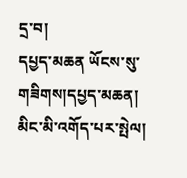དྲ་བ།
དཔྱད་མཆན ཡོངས་སུ་གཟིགས།དཔྱད་མཆན།
མིང་མི་འགོད་པར་སྤེལ།